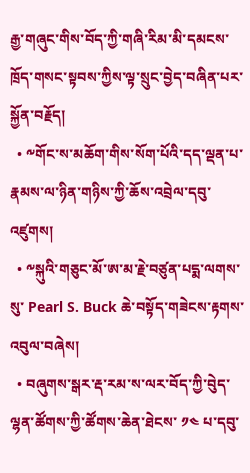རྒྱ་གཞུང་གིས་བོད་ཀྱི་གཞི་རིམ་མི་དམངས་ཁྲོད་གསང་སྟབས་ཀྱིས་ལྟ་སྲུང་བྱེད་བཞིན་པར་སྐྱོན་བརྗོད།
  • ༸གོང་ས་མཆོག་གིས་སོག་པོའི་དད་ལྡན་པ་རྣམས་ལ་ཉིན་གཉིས་ཀྱི་ཆོས་འབྲེལ་དབུ་འཛུགས།
  • ༸སྐུའི་གཅུང་མོ་ཨ་མ་རྗེ་བཙུན་པདྨ་ལགས་སུ་ Pearl S. Buck ཆེ་བསྟོད་གཟེངས་རྟགས་འབུལ་བཞེས།
  • བཞུགས་སྒར་རྡ་རམ་ས་ལར་བོད་ཀྱི་བེུད་ལྷན་ཚོགས་ཀྱི་ཚོགས་ཆེན་ཐེངས་ ༡༤ པ་དབུ་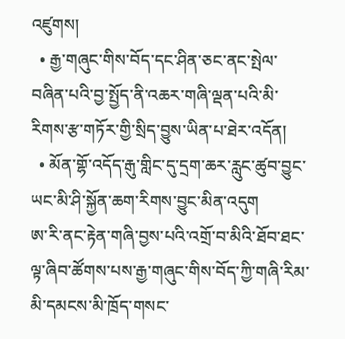འཛུགས།
  • རྒྱ་གཞུང་གིས་བོད་དང་ཤིན་ཅང་ནང་སྤེལ་བཞིན་པའི་བྱ་སྤྱོད་ནི་འཆར་གཞི་ལྡན་པའི་མི་རིགས་རྩ་གཏོར་གྱི་སྲིད་བྱུས་ཡིན་པ་ཐེར་འདོན།
  • མོན་གྷོ་འདོད་རྒུ་གླིང་དུ་དྲག་ཆར་རླུང་ཚུབ་བྱུང་ཡང་མི་ཤི་སྐྱོན་ཆག་རིགས་བྱུང་མིན་འདུག
ཨ་རི་ནང་རྟེན་གཞི་བྱས་པའི་འགྲོ་བ་མིའི་ཐོབ་ཐང་ལྟ་ཞིབ་ཚོགས་པས་རྒྱ་གཞུང་གིས་བོད་ཀྱི་གཞི་རིམ་མི་དམངས་མི་ཁྲོད་གསང་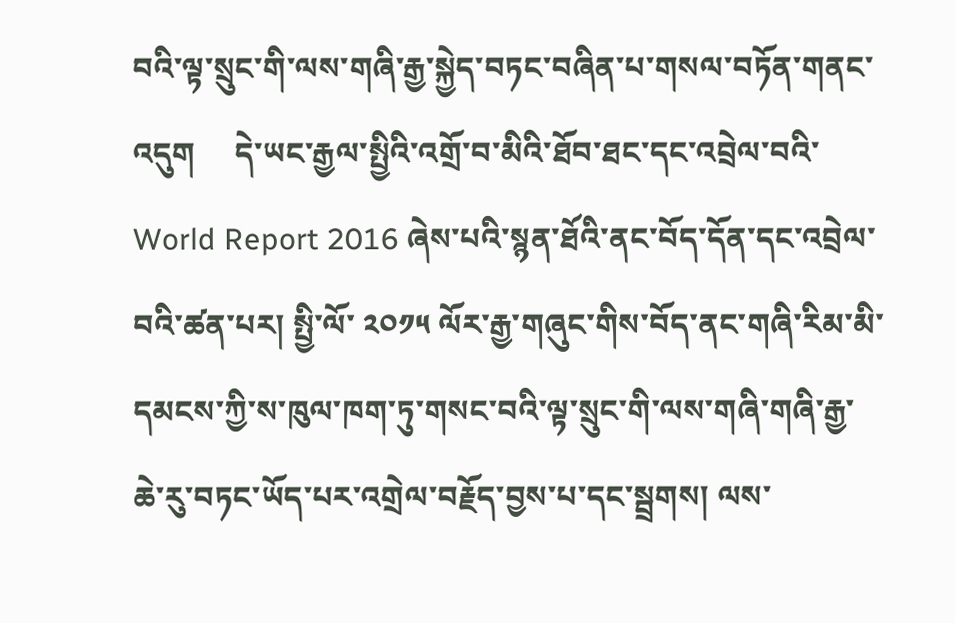བའི་ལྟ་སྲུང་གི་ལས་གཞི་རྒྱ་སྐྱེད་བཏང་བཞིན་པ་གསལ་བཏོན་གནང་འདུག     དེ་ཡང་རྒྱལ་སྤྱིའི་འགྲོ་བ་མིའི་ཐོབ་ཐང་དང་འབྲེལ་བའི་ World Report 2016 ཞེས་པའི་སྙན་ཐོའི་ནང་བོད་དོན་དང་འབྲེལ་བའི་ཚན་པར། སྤྱི་ལོ་ ༢༠༡༥ ལོར་རྒྱ་གཞུང་གིས་བོད་ནང་གཞི་རིམ་མི་དམངས་ཀྱི་ས་ཁུལ་ཁག་ཏུ་གསང་བའི་ལྟ་སྲུང་གི་ལས་གཞི་གཞི་རྒྱ་ཆེ་རུ་བཏང་ཡོད་པར་འགྲེལ་བརྗོད་བྱས་པ་དང་སྦྲགས། ལས་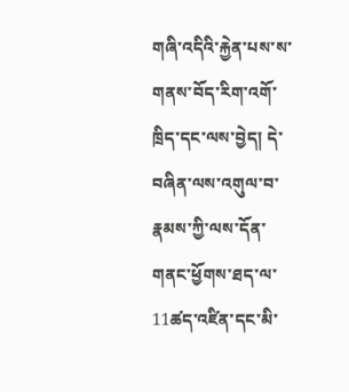གཞི་འདིའི་རྐྱེན་པས་ས་གནས་བོད་རིག་འགོ་ཁྲིད་དང་ལས་བྱེད། དེ་བཞིན་ལས་འགུལ་བ་རྣམས་ཀྱི་ལས་དོན་གནང་ཕྱོགས་ཐད་ལ་11ཚད་འཛིན་དང་མི་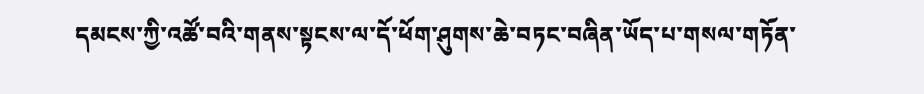དམངས་ཀྱི་འཚོ་བའི་གནས་སྟངས་ལ་དོ་ཕོག་ཤུགས་ཆེ་བཏང་བཞིན་ཡོད་པ་གསལ་གཏོན་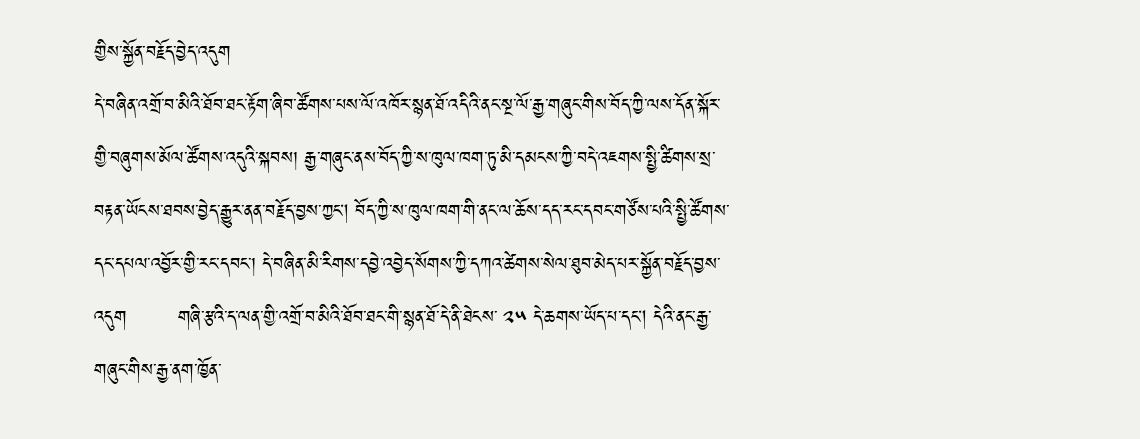གྱིས་སྐྱོན་བརྗོད་བྱེད་འདུག
དེ་བཞིན་འགྲོ་བ་མིའི་ཐོབ་ཐང་རྟོག་ཞིབ་ཚོགས་པས་ལོ་འཁོར་སྙན་ཐོ་འདིའི་ནང་སྔ་ལོ་རྒྱ་གཞུང་གིས་བོད་ཀྱི་ལས་དོན་སྐོར་གྱི་བཞུགས་མོལ་ཚོགས་འདུའི་སྐབས། རྒྱ་གཞུང་ནས་བོད་ཀྱི་ས་ཁུལ་ཁག་ཏུ་མི་དམངས་ཀྱི་བདེ་འཇགས་སྤྱི་ཚིགས་སྲ་བརྟན་ཡོངས་ཐབས་བྱེད་རྒྱུར་ནན་བརྗོད་བྱས་ཀྱང། བོད་ཀྱི་ས་ཁུལ་ཁག་གི་ནང་ལ་ཆོས་དད་རང་དབང་གཙོས་པའི་སྤྱི་ཚོགས་དང་དཔལ་འབྱོར་གྱི་རང་དབང་། དེ་བཞིན་མི་རིགས་དབྱེ་འབྱེད་སོགས་ཀྱི་དཀའ་ཚེགས་སེལ་ཐུབ་མེད་པར་སྐྱོན་བརྗོད་བྱས་འདུག        གཞི་རྩའི་ད་ལན་གྱི་འགྲོ་བ་མིའི་ཐོབ་ཐང་གི་སྙན་ཐོ་དེ་ནི་ཐེངས་ ༢༥ དེ་ཆགས་ཡོད་པ་དང། དེའི་ནང་རྒྱ་གཞུང་གིས་རྒྱ་ནག་ཁྱོན་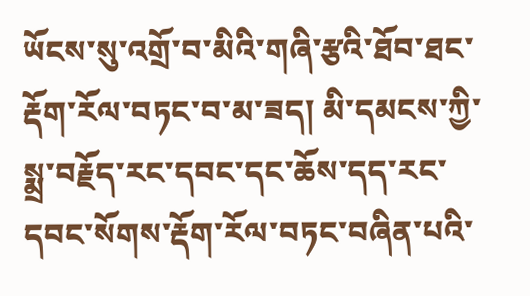ཡོངས་སུ་འགྲོ་བ་མིའི་གཞི་རྩའི་ཐོབ་ཐང་རྡོག་རོལ་བཏང་བ་མ་ཟད། མི་དམངས་ཀྱི་སྨྲ་བརྗོད་རང་དབང་དང་ཆོས་དད་རང་དབང་སོགས་རྡོག་རོལ་བཏང་བཞིན་པའི་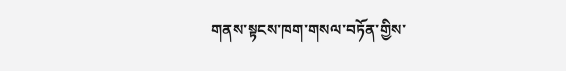གནས་སྟངས་ཁག་གསལ་བཏོན་གྱིས་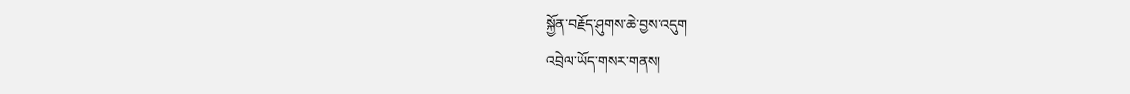སྐྱོན་བརྗོད་ཤུགས་ཆེ་བྱས་འདུག
འབྲེལ་ཡོད་གསར་གནས།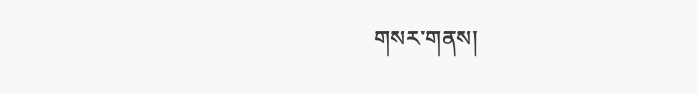གསར་གནས།